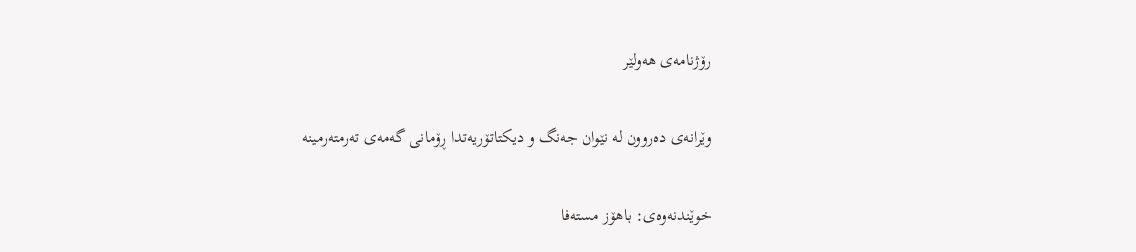رۆژنامەی ھەولێر

وێرانەی دەروون لە نێوان جەنگ و دیکتاتۆریەتدا ڕۆمانی گەمەی تەرمتەرمینە

خوێندنەوەی: باهۆز مستەفا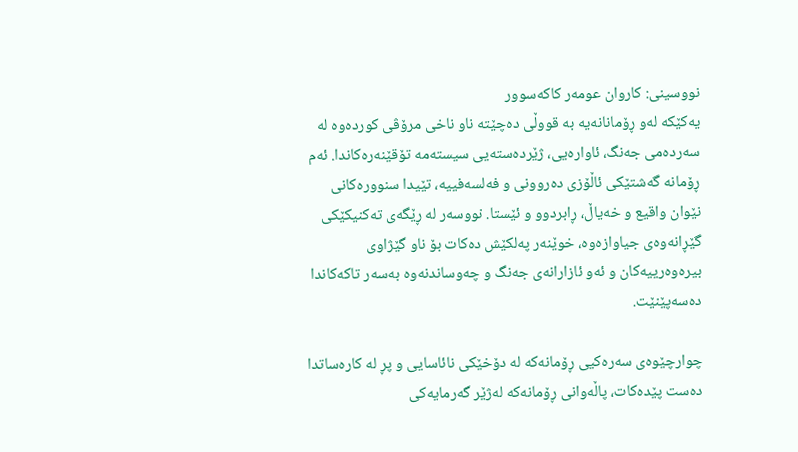نووسینی: کاروان عومەر کاکەسوور
یەکێکە لەو ڕۆمانانەیە بە قووڵی دەچێتە ناو ناخی مرۆڤی کوردەوە لە سەردەمی جەنگ، ئاوارەیی، ژێردەستەیی سیستەمە تۆقێنەرەکاندا. ئەم ڕۆمانە گەشتێکی ئاڵۆزی دەروونی و فەلسەفییە، تێیدا سنوورەکانی نێوان واقیع و خەیاڵ، ڕابردوو و ئێستا. نووسەر لە ڕێگەی تەکنیکێکی گێڕانەوەی جیاوازەوە، خوێنەر پەلکێش دەکات بۆ ناو گێژاوی بیرەوەرییەکان و ئەو ئازارانەی جەنگ و چەوساندنەوە بەسەر تاکەکاندا دەسەپێنێت.

چوارچێوەی سەرەکیی ڕۆمانەکە لە دۆخێکی نائاسایی و پڕ لە کارەساتدا دەست پێدەکات، پاڵەوانی ڕۆمانەکە لەژێر گەرمایەکی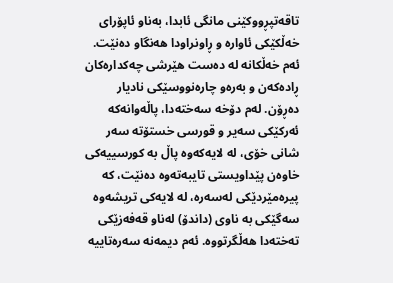تاقەتپڕووکێنی مانگی ئابدا، بەناو ئاپۆرای خەڵکێکی ئاوارە و ڕاونراودا هەنگاو دەنێت. ئەم خەڵکانە لە دەست هێرشی چەکدارەکان ڕادەکەن و بەرەو چارەنووسێکی نادیار دەڕۆن. لەم دۆخە سەختەدا، پاڵەوانەکە ئەرکێکی سەیر و قورسی خستۆتە سەر شانی خۆی، لە لایەکەوە پاڵ بە کورسییەکی خاوەن پێداویستی تایبەتەوە دەنێت، کە پیرەمێردێکی لەسەرە، لە لایەکی تریشەوە سەگێکی بە ناوی (داندۆ) لەناو قەفەزێکی تەختەدا هەڵگرتووە. ئەم دیمەنە سەرەتاییە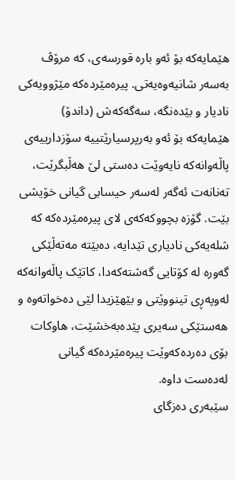هێمایەکە بۆ ئەو بارە قورسەی، کە مرۆڤ بەسەر شانیەوەیەتی. پیرەمێردەکە مێژوویەکی نادیار و بێدەنگە، سەگەکەش (داندۆ) هێمایەکە بۆ ئەو بەرپرسیارێتییە سۆزدارییەی پاڵەوانەکە نایەوێت دەستی لێ هەڵبگرێت، تەنانەت ئەگەر لەسەر حیسابی گیانی خۆیشی بێت. گۆزە بچووکەکەی لای پیرەمێردەکە کە شلەیەکی نادیاری تێدایە، دەبێتە مەتەڵێکی گەورە لە کۆتایی گەشتەکەدا، کاتێک پاڵەوانەکە لەوپەڕی تینووێتی و بێهێزیدا لێی دەخواتەوە و هەستێکی سەیری پێدەبەخشێت، هاوکات بۆی دەردەکەوێت پیرەمێردەکە گیانی لەدەست داوە.
سێبەری دەزگای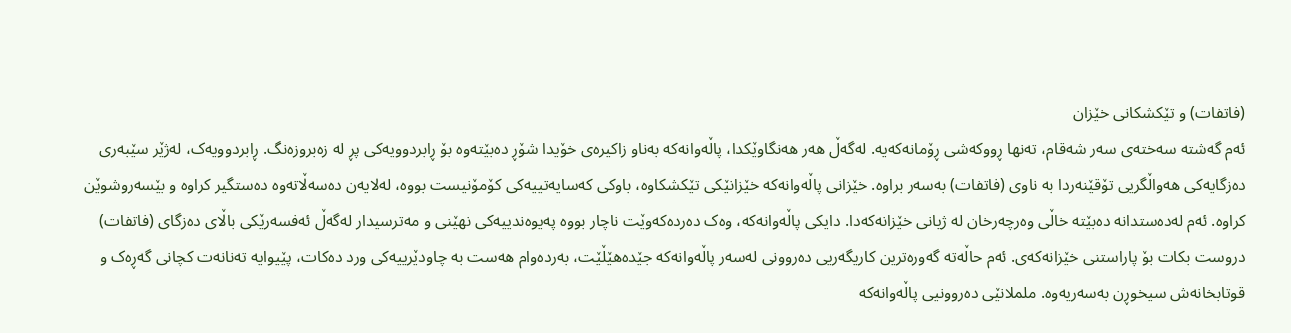(فاتفات) و تێکشکانی خێزان
ئەم گەشتە سەختەی سەر شەقام، تەنها ڕووکەشی ڕۆمانەکەیە. لەگەڵ هەر هەنگاوێکدا، پاڵەوانەکە بەناو زاکیرەی خۆیدا شۆڕ دەبێتەوە بۆ ڕابردوویەکی پڕ لە زەبروزەنگ. ڕابردوویەک، لەژێر سێبەری دەزگایەکی هەواڵگریی تۆقێنەردا بە ناوی (فاتفات) بەسەر براوە. خێزانی پاڵەوانەکە خێزانێکی تێکشکاوە، باوکی کەسایەتییەکی کۆمۆنیست بووە، لەلایەن دەسەڵاتەوە دەستگیر کراوە و بێسەروشوێن کراوە. ئەم لەدەستدانە دەبێتە خاڵی وەرچەرخان لە ژیانی خێزانەکەدا. دایکی پاڵەوانەکە، وەک دەردەکەوێت ناچار بووە پەیوەندییەکی نهێنی و مەترسیدار لەگەڵ ئەفسەرێکی باڵای دەزگای (فاتفات) دروست بکات بۆ پاراستنی خێزانەکەی. ئەم حاڵەتە گەورەترین کاریگەریی دەروونی لەسەر پاڵەوانەکە جێدەهێڵێت، بەردەوام هەست بە چاودێرییەکی ورد دەکات، پێیوایە تەنانەت کچانی گەڕەک و قوتابخانەش سیخوڕن بەسەریەوە. ململانێی دەروونیی پاڵەوانەکە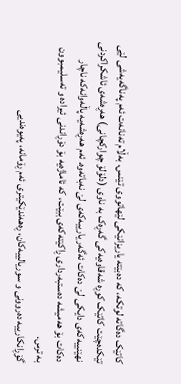کاتێک دەگاتە لوتکە، کە دەبێتە یاریزانێکی لێهاتووی تێنس. بەڵام تەنانەت ئەم پەناگەیەشی لێی تێکدەچێت کاتێک کوڕە شەقاوەیەکی گەڕەک بە ناوی (دلۆلۆ چوارکچانی) هەڕەشەی ئاشکراکردنی نهێنییەکەی دایکی لێ دەکات ئەگەر یارییەکەی لێ نەباتەوە. ئەم هەڕەشەیە پاڵەوانەکە ناچار دەکات بۆ هەمیشە دەستبەرداری ڕاکێتەکەی ببێت، کە ئاماژەیە بۆ دۆڕاندنی ئیرادە و تەسلیمبوون بە ترس.
گۆڕانکارییە دەروونی و سوریالییەکان، ڕەهەندێکیتری ئەم ڕۆمانە، پەیوەندیی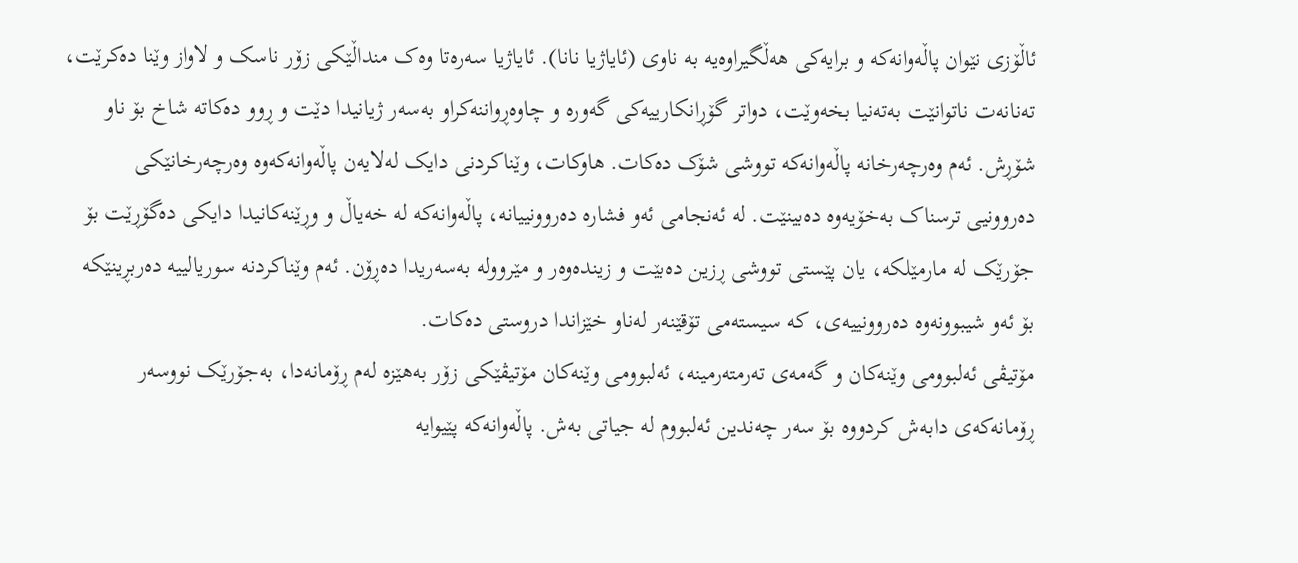ئاڵۆزی نێوان پاڵەوانەکە و برایەکی هەڵگیراوەیە بە ناوی (ئایاژیا نانا). ئایاژیا سەرەتا وەک منداڵێکی زۆر ناسک و لاواز وێنا دەکرێت، تەنانەت ناتوانێت بەتەنیا بخەوێت، دواتر گۆڕانکارییەکی گەورە و چاوەڕواننەکراو بەسەر ژیانیدا دێت و ڕوو دەکاتە شاخ بۆ ناو شۆڕش. ئەم وەرچەرخانە پاڵەوانەکە تووشی شۆک دەکات. هاوکات، وێناکردنی دایک لەلایەن پاڵەوانەکەوە وەرچەرخانێکی دەروونیی ترسناک بەخۆیەوە دەبینێت. لە ئەنجامی ئەو فشارە دەروونییانە، پاڵەوانەکە لە خەیاڵ و وڕێنەکانیدا دایکی دەگۆڕێت بۆ جۆرێک لە مارمێلکە، یان پێستی تووشی ڕزین دەبێت و زیندەوەر و مێروولە بەسەریدا دەڕۆن. ئەم وێناکردنە سوریالییە دەربڕینێکە بۆ ئەو شیبوونەوە دەروونییەی، کە سیستەمی تۆقێنەر لەناو خێزاندا دروستی دەکات.
مۆتیڤی ئەلبوومی وێنەکان و گەمەی تەرمتەرمینە، ئەلبوومی وێنەکان مۆتیڤێکی زۆر بەهێزە لەم ڕۆمانەدا، بەجۆرێک نووسەر ڕۆمانەکەی دابەش کردووە بۆ سەر چەندین ئەلبووم لە جیاتی بەش. پاڵەوانەکە پێیوایە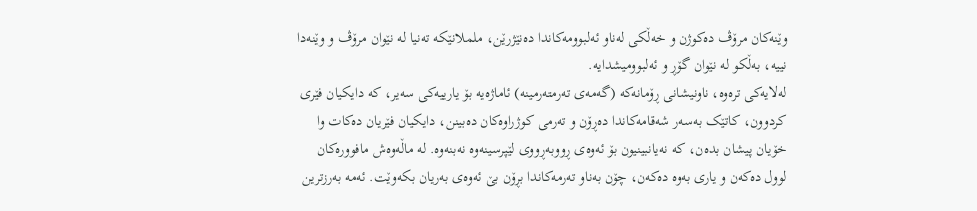وێنەکان مرۆڤ دەکوژن و خەڵکی لەناو ئەلبوومەکاندا دەنێژرێن، ململانێکە تەنیا لە نێوان مرۆڤ و وێنەدا نییە، بەڵکو لە نێوان گۆڕ و ئەلبوومیشدایە.
لەلایەکی ترەوە، ناونیشانی ڕۆمانەکە (گەمەی تەرمتەرمینە) ئاماژەیە بۆ یارییەکی سەیر، کە دایکیان فێری کردوون، کاتێک بەسەر شەقامەکاندا دەڕۆن و تەرمی کوژراوەکان دەبینن، دایکیان فێریان دەکات وا خۆیان پیشان بدەن، کە نەیانبینیون بۆ ئەوەی ڕووبەڕووی لێپرسینەوە نەبنەوە. لە ماڵەوەش مافوورەکان لوول دەکەن و یاری بەوە دەکەن، چۆن بەناو تەرمەکاندا بڕۆن بێ ئەوەی بەریان بکەوێت. ئەمە بەرزترین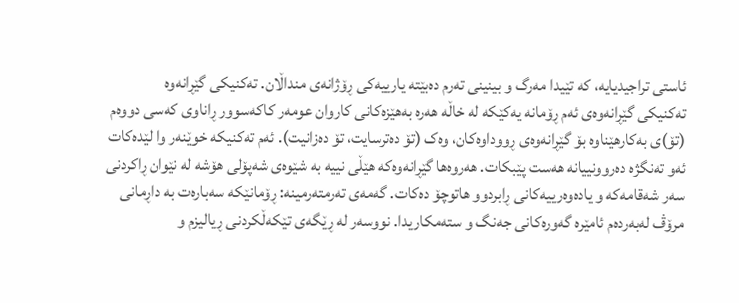ئاستی تراجیدیایە، کە تێیدا مەرگ و بینینی تەرم دەبێتە یارییەکی ڕۆژانەی منداڵان. تەکنیکی گێڕانەوە
تەکنیکی گێڕانەوەی ئەم ڕۆمانە یەکێکە لە خاڵە هەرە بەهێزەکانی کاروان عومەر کاکەسوور ڕاناوی کەسی دووەم (تۆ)ی بەکارهێناوە بۆ گێڕانەوەی ڕووداوەکان، وەک (تۆ دەترسایت، تۆ دەزانیت). ئەم تەکنیکە خوێنەر وا لێدەکات ئەو تەنگژە دەروونییانە هەست پێبکات. هەروەها گێڕانەوەکە هێڵی نییە بە شێوەی شەپۆلی هۆشە لە نێوان ڕاکردنی سەر شەقامەکە و یادەوەرییەکانی ڕابردوو هاتوچۆ دەکات. گەمەی تەرمتەرمینە: ڕۆمانێکە سەبارەت بە داڕمانی مرۆڤ لەبەردەم ئامێرە گەورەکانی جەنگ و ستەمکاریدا. نووسەر لە ڕێگەی تێکەڵکردنی ڕیالیزم و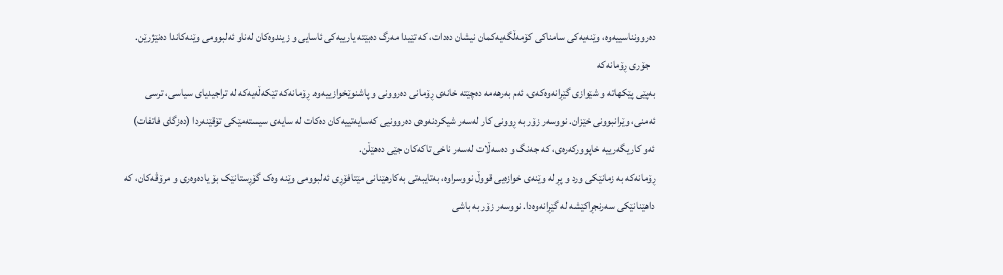دەروونناسییەوە، وێنەیەکی سامناکی کۆمەڵگەیەکمان نیشان دەدات، کە تێیدا مەرگ دەبێتە یارییەکی ئاسایی و زیندوەکان لەناو ئەلبوومی وێنەکاندا دەنێژرێن.
  جۆری ڕۆمانەکە
بەپێی پێکهاتە و شێوازی گێڕانەوەکەی، ئەم بەرهەمە دەچێتە خانەی ڕۆمانی دەروونی و پاشنوێخوازییەوە. ڕۆمانەکە تێکەڵەیەکە لە تراجیدیای سیاسی، ترسی ئەمنی، وێرانبوونی خێزان. نووسەر زۆر بە ڕوونی کار لەسەر شیکردنەوەی دەروونیی کەسایەتییەکان دەکات لە سایەی سیستەمێکی تۆقێنەردا (دەزگای فاتفات) ئەو کاریگەرییە خاپوورکەرەی، کە جەنگ و دەسەڵات لەسەر ناخی تاکەکان جێی دەهێڵن.
ڕۆمانەکە بە زمانێکی ورد و پڕ لە وێنەی خوازەیی قووڵ نووسراوە، بەتایبەتی بەکارهێنانی مێتافۆڕی ئەلبوومی وێنە وەک گۆڕستانێک بۆ یادەوەری و مرۆڤەکان، کە داهێنانێکی سەرنجڕاکێشە لە گێڕانەوەدا. نووسەر زۆر بە باشی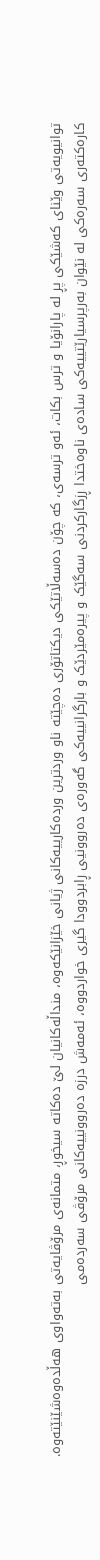توانیویەتی وێنای کەشێکی پڕ لە پارانۆیا و ترس بکات، ئەو ترسەی، کە چۆن دەسەڵاتێکی دیکتاتۆری دەچێتە ناو وردترین وردەکارییەکانی ژیانی خێزانێکەوە، منداڵەکانیان لێ دەکاتە سیخوڕ، متمانەی مرۆڤایەتی بەتەواوی هەڵدەوەشێنێتەوە.
کارەکتەری سەرەکی لە نێوان بەرپرسیارێتییەکی سادەی ناوەختدا ڕزگارکردنی سەگێک و پیرەمێردێک و بارگرانییەکی گەورەی دەروونیی ڕابردوودا گیری خواردووە، ئەمەش درزە دەروونییەکانی مرۆڤی سەردەمی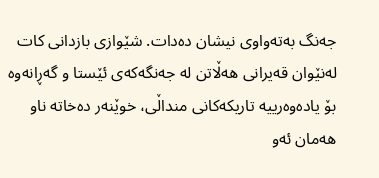جەنگ بەتەواوی نیشان دەدات. شێوازی بازدانی کات لەنێوان قەیرانی هەڵاتن لە جەنگەکەی ئێستا و گەڕانەوە بۆ یادەوەرییە تاریکەکانی منداڵی، خوێنەر دەخاتە ناو هەمان ئەو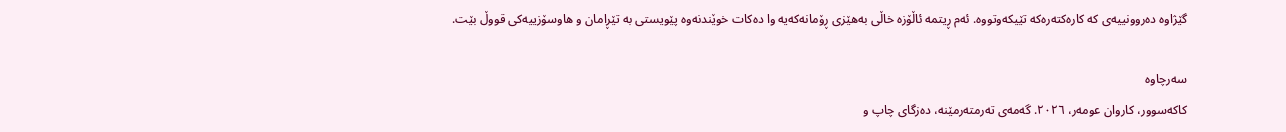گێژاوە دەروونییەی کە کارەکتەرەکە تێیکەوتووە. ئەم ڕیتمە ئاڵۆزە خاڵی بەهێزی ڕۆمانەکەیە وا دەکات خوێندنەوە پێویستی بە تێڕامان و هاوسۆزییەکی قووڵ بێت.

سەرچاوە
کاکەسوور، کاروان عومەر، ٢٠٢٦. گەمەی تەرمتەرمێنە، دەزگای چاپ و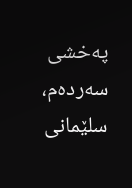پەخشی سەردەم، سلێمانی